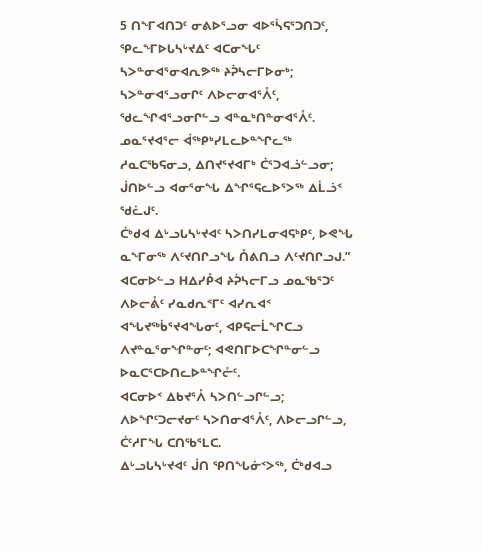5 ᑎᖕᒥᐊᑎᑐᑦ ᓂᕕᐅᕐᓗᓂ ᐊᐅᕐᓵᕋᕐᑐᑎᑐᑦ, ᕿᓚᖕᒥᐅᒐᓴᒡᔪᐃᑦ ᐊᑕᓂᖓᑦ ᓴᐳᓐᓂᐊᕐᓂᐊᕆᕗᖅ ᔨᕉᓴᓕᒥᐅᓂᒃ; ᓴᐳᓐᓂᐊᕐᓗᓂᒋᑦ ᐱᐅᓕᓂᐊᕐᐰᑦ, ᖁᓚᖏᐊᕐᓗᓂᒋᓪᓗ ᐊᓐᓇᒃᑎᓐᓂᐊᕐᐰᑦ.
ᓄᓇᕐᔪᐊᕐᓕ ᐋᖅᑭᒃᓯᒪᓚᐅᓐᖏᓚᖅ ᓱᓇᑕᖃᕋᓂᓗ, ᐃᑎᔪᕐᔪᐊᒥᒃ ᑖᕐᑐᐊᓘᓪᓗᓂ; ᒎᑎᐅᓪᓗ ᐊᓂᕐᓂᖓ ᐃᖏᕐᕋᓚᐅᕐᐳᖅ ᐃᒫᓘᑉ ᖁᓛᒍᑦ.
ᑖᒃᑯᐊ ᐃᒡᓗᒐᓴᒡᔪᐊᑦ ᓴᐳᑎᓯᒪᓂᐊᕋᒃᑭᑦ, ᐅᕙᖓ ᓇᖕᒥᓂᖅ ᐱᑦᔪᑎᒋᓗᖓ ᑍᕕᑎᓗ ᐱᑦᔪᑎᒋᓗᒍ.”
ᐊᑕᓂᐅᓪᓗ ᕼᐃᓯᑬᐊ ᔨᕉᓴᓕᒥᓗ ᓄᓇᖃᕐᑐᑦ ᐱᐅᓕᕔᑦ ᓯᓇᑯᕆᑉᒥᑦ ᐊᓯᕆᐊᑉ ᐊᖓᔪᖅᑳᕐᔪᐊᖓᓂᑦ, ᐊᑭᕋᓕᒫᖏᑕᓗ ᐱᔪᓐᓇᕐᓂᖏᓐᓂᑦ; ᐊᕙᑎᒥᐅᑕᖏᓐᓂᓪᓗ ᐅᓇᑕᕐᑕᐅᑎᓚᐅᓐᖏᓔᑦ.
ᐊᑕᓂᐅᑉ ᐃᑲᔪᕐᐰ ᓴᐳᑎᓪᓗᒋᓪᓗ; ᐱᐅᖏᑦᑐᓕᔪᓂᑦ ᓴᐳᑎᓂᐊᕐᐰᑦ, ᐱᐅᓕᓗᒋᓪᓗ, ᑖᑦᓱᒥᖓ ᑕᑎᖃᕐᒪᑕ.
ᐃᒡᓗᒐᓴᒡᔪᐊᑦ ᒎᑎ ᕿᑎᖓᓃᑉᐳᖅ, ᑖᒃᑯᐊᓗ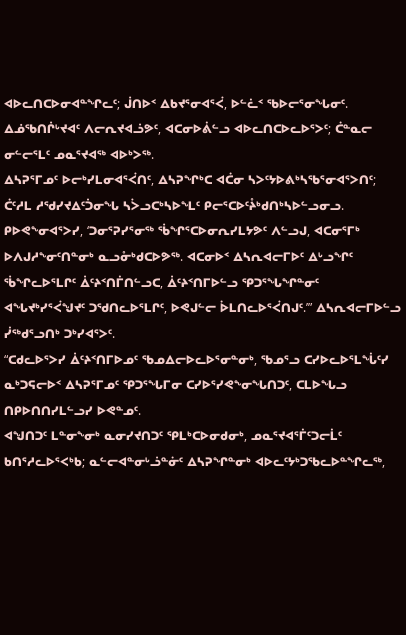ᐊᐅᓚᑎᑕᐅᓂᐊᓐᖏᓚᑦ; ᒎᑎᐅᑉ ᐃᑲᔪᕐᓂᐊᕐᐹ, ᐅᓪᓛᑉ ᖃᐅᓕᕐᓂᖓᓂᑦ.
ᐃᓅᖃᑎᒌᒡᔪᐊᑦ ᐱᓕᕆᔪᐊᓘᕗᑦ, ᐊᑕᓂᐅᕖᓪᓗ ᐊᐅᓚᑎᑕᐅᓚᐅᕐᐳᑦ; ᑖᓐᓇᓕ ᓂᓪᓕᕐᒪᑦ ᓄᓇᕐᔪᐊᖅ ᐊᐅᒃᐳᖅ.
ᐃᓴᕈᕐᒥᓄᑦ ᐅᓕᒃᓯᒪᓂᐊᕐᐹᑎᑦ, ᐃᓴᕈᖏᒃᑕ ᐊᑖᓂ ᓴᐳᑦᔭᐅᕕᒃᓴᖃᕐᓂᐊᕐᐳᑎᑦ; ᑖᑦᓱᒪ ᓱᖁᓯᔪᐃᑦᑑᓂᖓ ᓴᐴᓗᑕᒃᓴᐅᖕᒪᑦ ᑭᓕᕐᑕᐅᑦᔧᒃᑯᑎᒃᓴᐅᓪᓗᓂᓗ.
ᑭᐅᕙᖕᓂᐊᕐᐳᓯ, ‘ᑐᓂᕐᕈᓯᕐᓂᖅ ᖄᖏᕐᑕᐅᓂᕆᓯᒪᔭᕗᑦ ᐱᓪᓗᒍ, ᐊᑕᓂᕐᒥᒃ ᐅᐱᒍᓱᖕᓂᑦᑎᓐᓂᒃ ᓇᓗᓁᒃᑯᑕᐅᕗᖅ. ᐊᑕᓂᐅᑉ ᐃᓴᕆᐊᓕᒥᐅᑦ ᐃᒡᓗᖏᑦ ᖄᖏᓚᐅᕐᒪᒋᑦ ᐄᑦᔨᑉᑎᒦᑎᓪᓗᑕ, ᐄᑦᔨᑉᑎᒥᐅᓪᓗ ᕿᑐᕐᖓᖏᓐᓂᑦ ᐊᖓᔪᒃᓯᕐᐹᖑᔪᑦ ᑐᖁᑎᓚᐅᕐᒪᒋᑦ, ᐅᕙᒍᓪᓕ ᐆᒪᑎᓚᐅᕐᐹᑎᒍᑦ.’” ᐃᓴᕆᐊᓕᒥᐅᓪᓗ ᓰᖅᑯᕐᓗᑎᒃ ᑐᒃᓯᐊᕐᐳᑦ.
“ᑕᑯᓚᐅᕐᐳᓯ ᐄᑦᔨᑉᑎᒥᐅᓄᑦ ᖃᓄᐃᓕᐅᓚᐅᕐᓂᓐᓂᒃ, ᖃᓄᕐᓗ ᑕᓯᐅᓚᐅᕐᒪᖔᑦᓯ ᓇᒃᑐᕋᓕᐅᑉ ᐃᓴᕈᕐᒥᓄᑦ ᕿᑐᕐᖓᒥᓂ ᑕᓯᐅᕐᓯᕙᖕᓂᖓᑎᑐᑦ, ᑕᒪᐅᖓᓗ ᑎᑭᐅᑎᑎᓯᒪᓪᓗᓯ ᐅᕙᓐᓄᑦ.
ᐊᖑᑎᑐᑦ ᒪᓐᓂᖕᓂᒃ ᓇᓂᓯᔪᑎᑐᑦ ᕿᒪᒃᑕᐅᓂᑯᓂᒃ, ᓄᓇᕐᔪᐊᕐᒦᑦᑐᓕᒫᑦ ᑲᑎᕐᓱᓚᐅᕐᐸᒃᑲ; ᓇᓪᓕᐊᓐᓂᒡᓘᓐᓃᑦ ᐃᓴᕈᖏᓐᓂᒃ ᐊᐅᓚᑦᔭᒃᑐᖃᓚᐅᓐᖏᓚᖅ,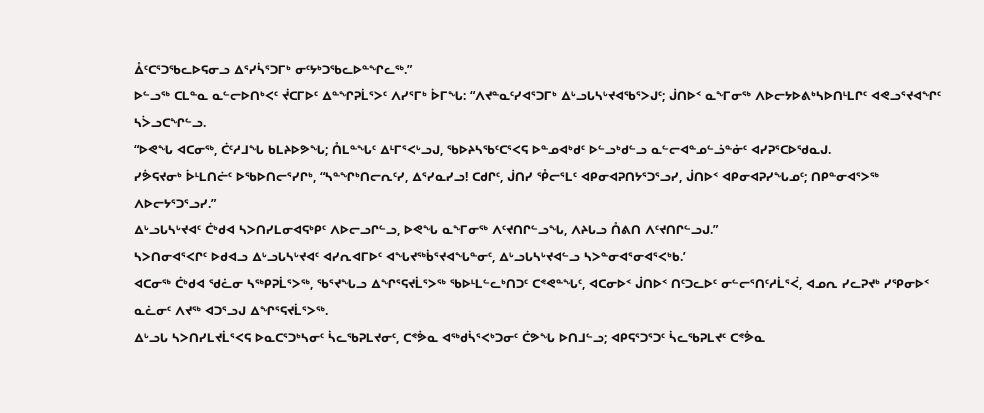ᐂᑦᑕᕐᑐᖃᓚᐅᕋᓂᓗ ᐃᕐᓯᓵᕐᑐᒥᒃ ᓂᑦᔭᒃᑐᖃᓚᐅᓐᖏᓚᖅ.”
ᐅᓪᓗᖅ ᑕᒪᓐᓇ ᓇᓪᓕᐅᑎᒃᐸᑦ ᔫᑕᒥᐅᑦ ᐃᓐᖏᕈᒫᕐᐳᑦ ᐱᓯᕐᒥᒃ ᐆᒥᖓ: “ᐱᔪᓐᓇᑦᓯᐊᕐᑐᒥᒃ ᐃᒡᓗᒐᓴᒡᔪᐊᖃᕐᐳᒍᑦ; ᒎᑎᐅᑉ ᓇᖕᒥᓂᖅ ᐱᐅᓕᔭᐅᕕᒃᓴᐅᑎᒻᒪᒋᑦ ᐊᕙᓗᕐᔪᐊᖏᑦ ᓴᐴᓗᑕᖏᓪᓗ.
“ᐅᕙᖓ ᐊᑕᓂᖅ, ᑖᑦᓱᒧᖓ ᑲᒪᔨᐅᕗᖓ; ᑍᒪᓐᖓᑦ ᐃᒻᒥᕐᐸᒡᓗᒍ, ᖃᐅᔨᓴᖃᑦᑕᕐᐸᕋ ᐅᓐᓄᐊᒃᑯᑦ ᐅᓪᓗᒃᑯᓪᓗ ᓇᓪᓕᐊᓐᓄᓪᓘᓐᓃᑦ ᐊᓯᕈᕐᑕᐅᖁᓇᒍ.
ᓯᕘᕋᔪᓂᒃ ᐆᒻᒪᑎᓖᑦ ᐅᖃᐅᑎᓕᕐᓯᒋᒃ, “ᓴᓐᖏᒃᑎᓕᕆᑦᓯ, ᐃᕐᓯᓇᓯᓗ! ᑕᑯᒋᑦ, ᒎᑎᓯ ᕾᓕᕐᒪᑦ ᐊᑭᓂᐊᕈᑎᔭᕐᑐᕐᓗᓯ, ᒎᑎᐅᑉ ᐊᑭᓂᐊᕈᓯᖓᓄᑦ; ᑎᑭᓐᓂᐊᕐᐳᖅ ᐱᐅᓕᔭᕐᑐᕐᓗᓯ.”
ᐃᒡᓗᒐᓴᒡᔪᐊᑦ ᑖᒃᑯᐊ ᓴᐳᑎᓯᒪᓂᐊᕋᒃᑭᑦ ᐱᐅᓕᓗᒋᓪᓗ, ᐅᕙᖓ ᓇᖕᒥᓂᖅ ᐱᑦᔪᑎᒋᓪᓗᖓ, ᐱᔨᒐᓗ ᑍᕕᑎ ᐱᑦᔪᑎᒋᓪᓗᒍ.”
ᓴᐳᑎᓂᐊᕐᐸᒋᑦ ᐅᑯᐊᓗ ᐃᒡᓗᒐᓴᒡᔪᐊᑦ ᐊᓯᕆᐊᒥᐅᑦ ᐊᖓᔪᖅᑳᕐᔪᐊᖓᓐᓂᑦ, ᐃᒡᓗᒐᓴᒡᔪᐊᓪᓗ ᓴᐳᓐᓂᐊᕐᓂᐊᕐᐸᒃᑲ.’
ᐊᑕᓂᖅ ᑖᒃᑯᐊ ᖁᓛᓂ ᓴᖅᑭᕈᒫᕐᐳᖅ, ᖃᕐᔪᖓᓗ ᐃᖏᕐᕋᔪᒫᕐᐳᖅ ᖃᐅᒻᒪᓪᓚᒃᑎᑐᑦ ᑕᕝᕙᓐᖓᑦ, ᐊᑕᓂᐅᑉ ᒎᑎᐅᑉ ᑎᑦᑐᓚᐅᑦ ᓂᓪᓕᕐᑎᑦᓱᒫᕐᐹ, ᐊᓄᕆ ᓯᓚᕈᔪᒃ ᓯᕿᓂᐅᑉ ᓇᓛᓂᑦ ᐱᔪᖅ ᐊᑐᕐᓗᒍ ᐃᖏᕐᕋᔪᒫᕐᐳᖅ.
ᐃᒡᓗᒐ ᓴᐳᑎᓯᒪᔪᒫᕐᐸᕋ ᐅᓇᑕᕐᑐᒃᓴᓂᑦ ᓵᓚᖃᕈᒪᔪᓂᑦ, ᑕᕝᕘᓇ ᐊᖅᑯᓵᕐᐸᒃᑐᓂᑦ ᑖᕗᖓ ᐅᑎᒧᓪᓗ; ᐊᑭᕋᕐᑐᕐᑐᑦ ᓵᓚᖃᕈᒪᔪᑦ ᑕᕝᕘᓇ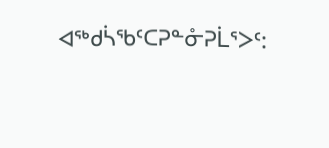ᐊᖅᑯᓵᖃᑦᑕᕈᓐᓁᕈᒫᕐᐳᑦ: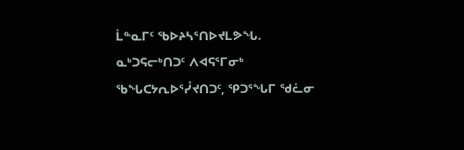ᒫᓐᓇᒥᑦ ᖃᐅᔨᓴᕐᑎᐅᔪᒪᕗᖓ.
ᓇᒃᑐᕋᓕᒃᑎᑐᑦ ᐱᐊᕋᕐᒥᓂᒃ ᖃᖓᑕᔭᕆᐅᕐᓮᔪᑎᑐᑦ, ᕿᑐᕐᖓᒥ ᖁᓛᓂ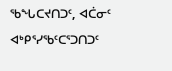ᖃᖓᑕᔪᑎᑐᑦ, ᐊᑖᓂᑦ ᐊᒃᑭᕐᓯᖃᑦᑕᕐᑐᑎᑐᑦ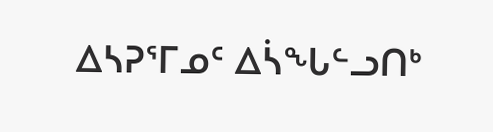ᐃᓴᕈᕐᒥᓄᑦ ᐃᓵᖓᓪᓗᑎᒃ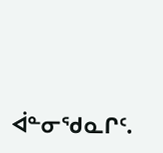ᐋᓐᓂᖁᓇᒋᑦ.